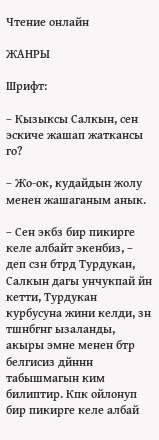Чтение онлайн

ЖАНРЫ

Шрифт:

– Кызыксы Салкын, сен эскиче жашап жаткансы го?

– Жо-ок, кудайдын жолу менен жашаганым анык.

– Сен экбз бир пикирге келе албайт экенбиз, – деп сзн бтрд Турдукан, Салкын дагы унчукпай йн кетти, Турдукан курбусуна жини келди, зн тшнбгнг ызаланды, акыры эмне менен бтр белгисиз дйннн табышмагын ким билиптир. Кпк ойлонуп бир пикирге келе албай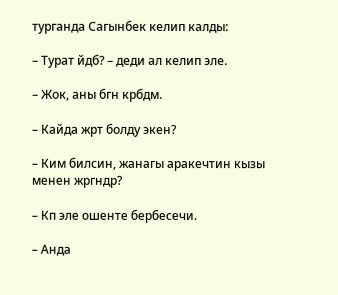турганда Сагынбек келип калды:

– Турат йдб? – деди ал келип эле.

– Жок, аны бгн крбдм.

– Кайда жрт болду экен?

– Ким билсин, жанагы аракечтин кызы менен жргндр?

– Кп эле ошенте бербесечи.

– Анда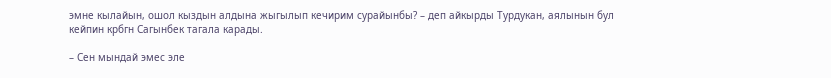эмне кылайын, ошол кыздын алдына жыгылып кечирим сурайынбы? – деп айкырды Турдукан, аялынын бул кейпин крбгн Сагынбек тагала карады.

– Сен мындай эмес эле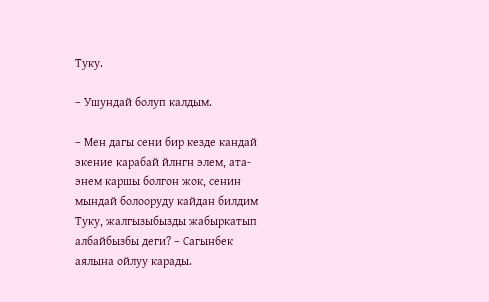Туку.

– Ушундай болуп калдым.

– Мен дагы сени бир кезде кандай экение карабай йлнгн элем, ата-энем каршы болгон жок, сенин мындай болооруду кайдан билдим Туку, жалгызыбызды жабыркатып албайбызбы деги? – Сагынбек аялына ойлуу карады.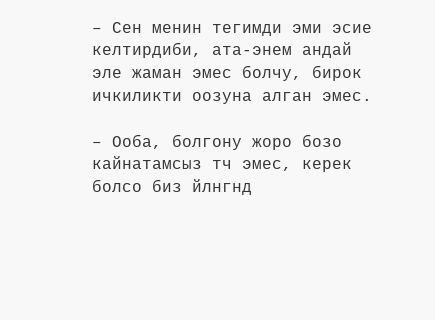– Сен менин тегимди эми эсие келтирдиби, ата-энем андай эле жаман эмес болчу, бирок ичкиликти оозуна алган эмес.

– Ооба, болгону жоро бозо кайнатамсыз тч эмес, керек болсо биз йлнгнд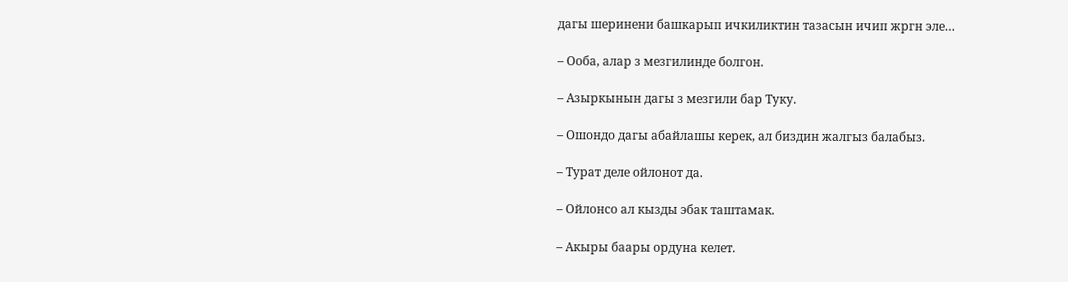дагы шеринени башкарып ичкиликтин тазасын ичип жргн эле…

– Ооба, алар з мезгилинде болгон.

– Азыркынын дагы з мезгили бар Туку.

– Ошондо дагы абайлашы керек, ал биздин жалгыз балабыз.

– Турат деле ойлонот да.

– Ойлонсо ал кызды эбак таштамак.

– Акыры баары ордуна келет.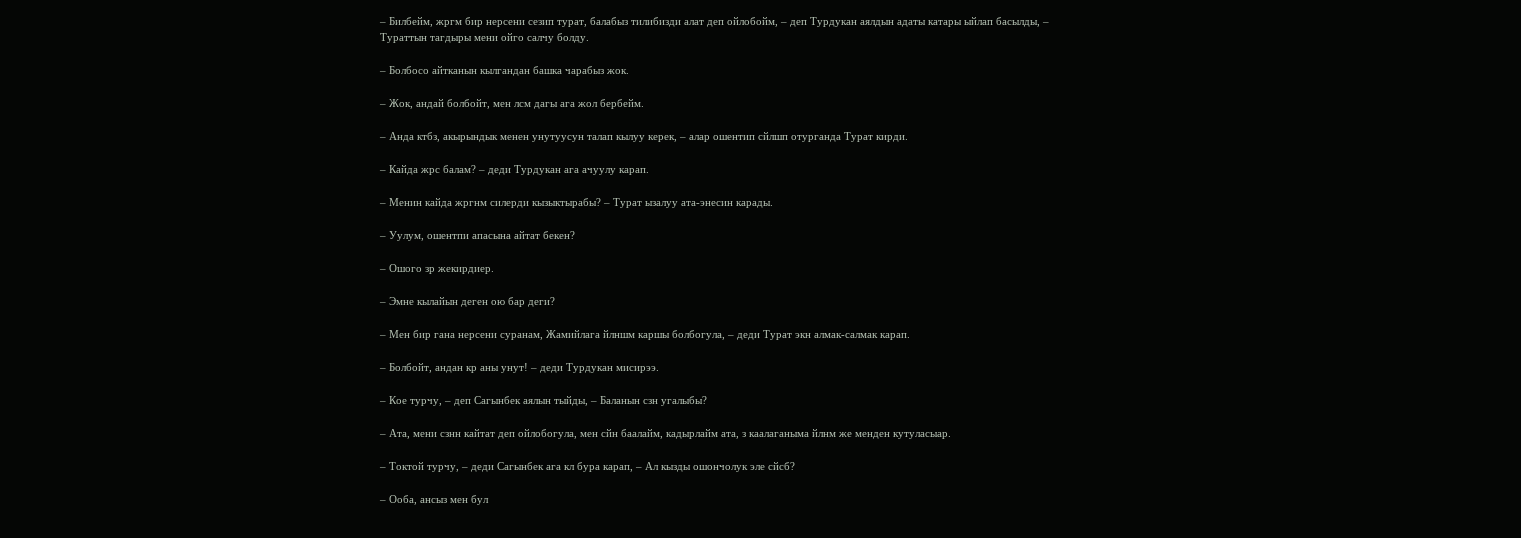– Билбейм, жргм бир нерсени сезип турат, балабыз тилибизди алат деп ойлобойм, – деп Турдукан аялдын адаты катары ыйлап басылды, – Тураттын тагдыры мени ойго салчу болду.

– Болбосо айтканын кылгандан башка чарабыз жок.

– Жок, андай болбойт, мен лсм дагы ага жол бербейм.

– Анда ктбз, акырындык менен унутуусун талап кылуу керек, – алар ошентип сйлшп отурганда Турат кирди.

– Кайда жрс балам? – деди Турдукан ага ачуулу карап.

– Менин кайда жргнм силерди кызыктырабы? – Турат ызалуу ата-энесин карады.

– Уулум, ошентпи апасына айтат бекен?

– Ошого зр жекирдиер.

– Эмне кылайын деген ою бар деги?

– Мен бир гана нерсени суранам, Жамийлага йлншм каршы болбогула, – деди Турат экн алмак-салмак карап.

– Болбойт, андан кр аны унут! – деди Турдукан мисирээ.

– Кое турчу, – деп Сагынбек аялын тыйды, – Баланын сзн угалыбы?

– Ата, мени сзнн кайтат деп ойлобогула, мен сйн баалайм, кадырлайм ата, з каалаганыма йлнм же менден кутуласыар.

– Токтой турчу, – деди Сагынбек ага кл бура карап, – Ал кызды ошончолук эле сйсб?

– Ооба, ансыз мен бул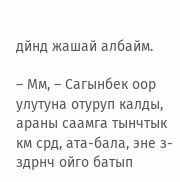дйнд жашай албайм.

– Мм, – Сагынбек оор улутуна отуруп калды, араны саамга тынчтык км срд, ата-бала, эне з-здрнч ойго батып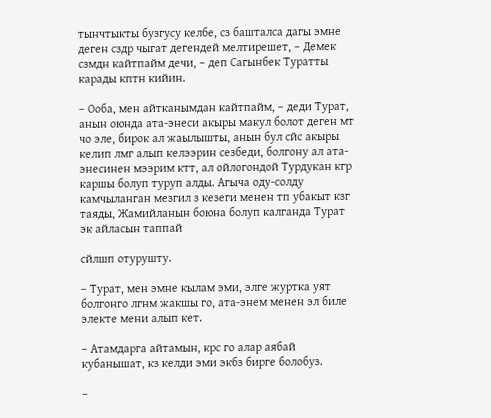тынчтыкты бузгусу келбе, сз башталса дагы эмне деген сздр чыгат дегендей мелтирешет, – Демек сзмдн кайтпайм дечи, – деп Сагынбек Туратты карады кптн кийин.

– Ооба, мен айтканымдан кайтпайм, – деди Турат, анын оюнда ата-энеси акыры макул болот деген мт чо эле, бирок ал жаылышты, анын бул сйс акыры келип лмг алып келээрин сезбеди, болгону ал ата-энесинен мээрим ктт, ал ойлогондой Турдукан кгр каршы болуп туруп алды. Агыча оду-солду камчыланган мезгил з кезеги менен тп убакыт кзг таяды, Жамийланын боюна болуп калганда Турат эк айласын таппай

сйлшп отурушту.

– Турат, мен эмне кылам эми, элге журтка уят болгонго лгнм жакшы го, ата-энем менен эл биле электе мени алып кет.

– Атамдарга айтамын, крс го алар аябай кубанышат, кз келди эми экбз бирге болобуз.

–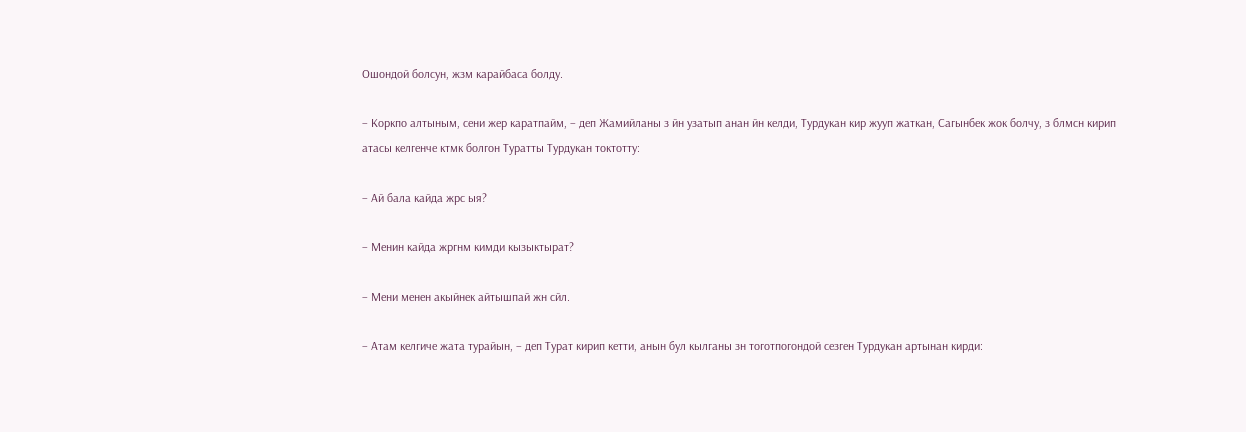Ошондой болсун, жзм карайбаса болду.

– Коркпо алтыным, сени жер каратпайм, – деп Жамийланы з йн узатып анан йн келди, Турдукан кир жууп жаткан, Сагынбек жок болчу, з блмсн кирип атасы келгенче ктмк болгон Туратты Турдукан токтотту:

– Ай бала кайда жрс ыя?

– Менин кайда жргнм кимди кызыктырат?

– Мени менен акыйнек айтышпай жн сйл.

– Атам келгиче жата турайын, – деп Турат кирип кетти, анын бул кылганы зн тоготпогондой сезген Турдукан артынан кирди: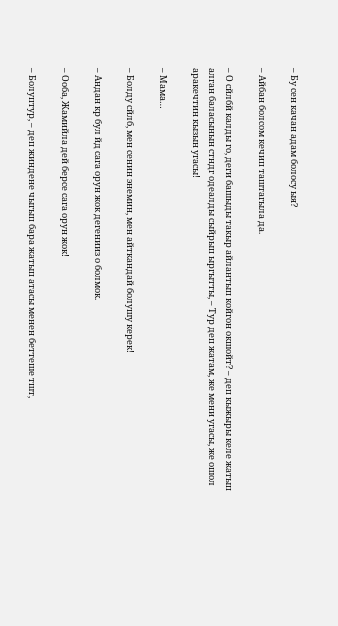– Бу сен качан адам болосу ыя?

– Айбан болсом кечип таштагыла да.

– О сйлбй калды го, деги башыды такыр айлантып койгон окшойт? – деп кыжыры келе жатып алган баласынын стндг одеалды сыйрып ыргытты, – Тур деп жатам, же мени угасы, же ошол аракечтин кызын угасы!

– Мама…

– Болду сйлб, мен сенин энемин, мен айткандай болушу керек!

– Андан кр бул йд сага орун жок дегенииз о болмок.

– Ооба, Жамийла дей берсе сага орун жок!

– Болуптур, – деп жиндене чыгып бара жатып атасы менен беттеше тшт,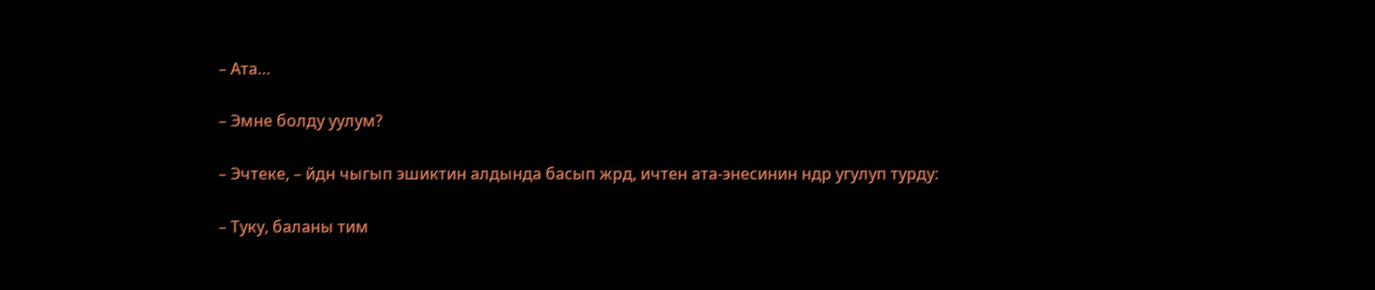– Ата…

– Эмне болду уулум?

– Эчтеке, – йдн чыгып эшиктин алдында басып жрд, ичтен ата-энесинин ндр угулуп турду:

– Туку, баланы тим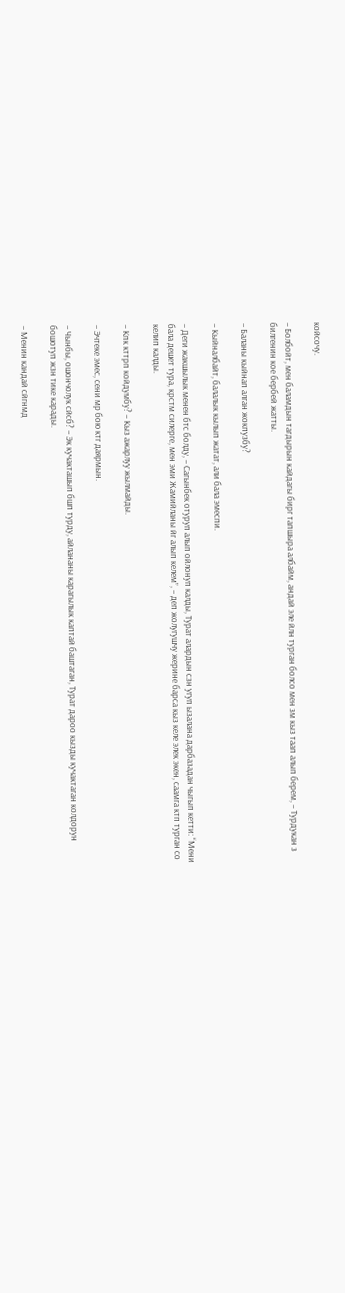койсочу.

– Болбойт, мен баламдын тагдырын кайдагы бирг тапшыра албайм, андай эле йлн турган болсо мен зм кыз таап алып берем, – Турдукан з билгенин кое бербей жатты.

– Баланы кыйнап алган жокпузбу?

– Кыйналбайт, балалык кылып жатат, али бала эмеспи.

– Деги жакшылык менен бтс болду, – Сагынбек отуруп алып ойлонуп калды, Турат алардын сзн угуп ызалана дарбазадан чыгып кетти: “Мени бала дешет тура, крстм силерге, мен эми Жамийланы йг алып келем”, – деп жолугушчу жерине барса кыз келе элек экен, саамга ктп турган со келип калды.

– Кпк кттрп койдумбу? – Кыз ажарлуу жылмайды.

– Эчтеке эмес, сени мр бою ктг даярмын.

– Чынбы, ошончолук сйсб? – Эк кучакташып бшп турду, айлананы карагылык каптай баштаган, Турат дароо кызды кучактаган колдорун бошотуп жзн тике карады.

– Менин кандай сйгнмд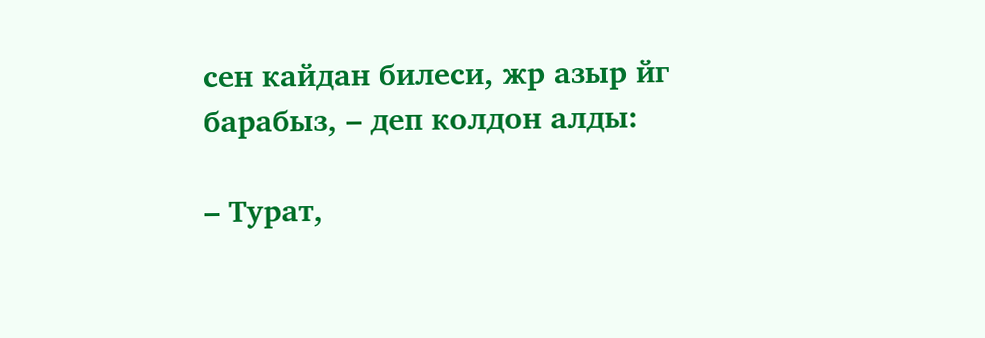сен кайдан билеси, жр азыр йг барабыз, – деп колдон алды:

– Турат,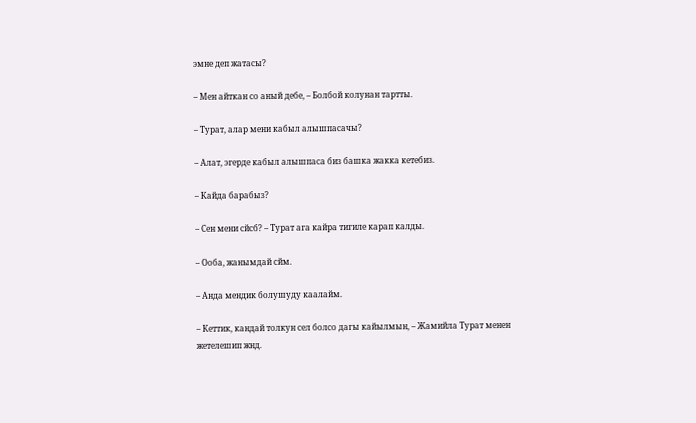эмне деп жатасы?

– Мен айткан со аный дебе, – Болбой колунан тартты.

– Турат, алар мени кабыл алышпасачы?

– Алат, эгерде кабыл алышпаса биз башка жакка кетебиз.

– Кайда барабыз?

– Сен мени сйсб? – Турат ага кайра тигиле карап калды.

– Ооба, жанымдай сйм.

– Анда мендик болушуду каалайм.

– Кеттик, кандай толкун сел болсо дагы кайылмын, – Жамийла Турат менен жетелешип жнд.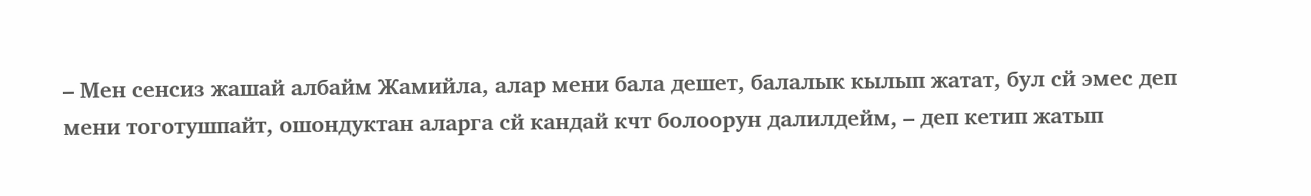– Мен сенсиз жашай албайм Жамийла, алар мени бала дешет, балалык кылып жатат, бул сй эмес деп мени тоготушпайт, ошондуктан аларга сй кандай кчт болоорун далилдейм, – деп кетип жатып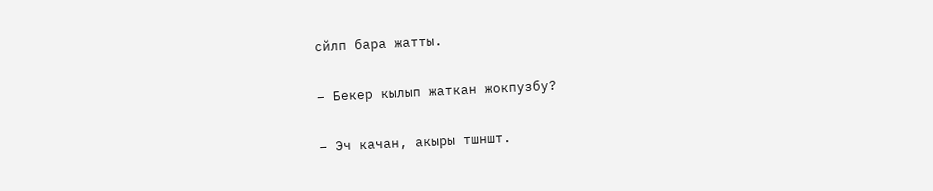сйлп бара жатты.

– Бекер кылып жаткан жокпузбу?

– Эч качан, акыры тшншт.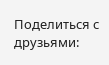Поделиться с друзьями: